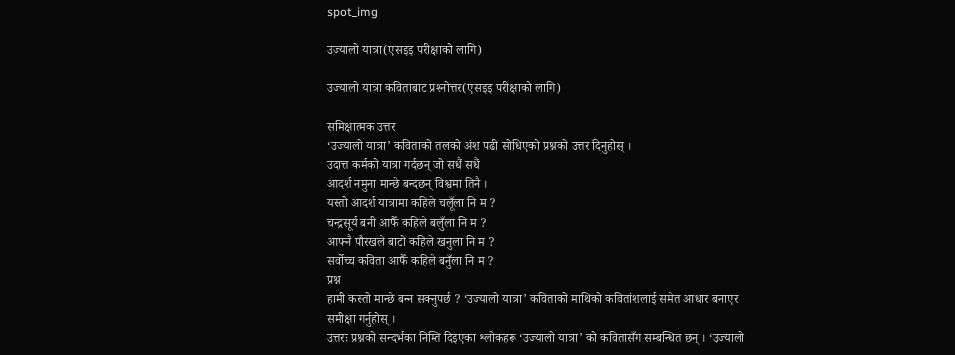spot_img

उ‍ज्‍यालो यात्रा(एसइइ परीक्षाको लागि)

उ‍ज्‍यालो यात्रा कविताबाट प्रश्‍नोत्तर(एसइइ परीक्षाको लागि)

समिक्षात्‍मक उत्तर
‘उज्यालो यात्रा’ कविताको तलको अंश पढी सोधिएको प्रश्नको उत्तर दिनुहोस् ।
उदात्त कर्मको यात्रा गर्दछन् जो सधैं सधैं
आदर्श नमुना मान्छे बन्दछन् विश्वमा तिनै ।
यस्तो आदर्श यात्रामा कहिले चलूँला नि म ?
चन्द्रसूर्य बनी आफैँ कहिले बलुँला नि म ?
आफ्नै पौरखले बाटो कहिले खनुला नि म ?
सर्वोच्च कविता आफैँ कहिले बनुँला नि म ?
प्रश्न
हामी कस्तो मान्छे बन्‍न सक्नुपर्छ ? ‘उज्यालो यात्रा’ कविताको माथिको कवितांशलाई समेत आधार बनाएर समीक्षा गर्नुहोस् ।
उत्तरः प्रश्नको सन्दर्भका निम्ति दिइएका श्लोकहरू ‘उज्यालो यात्रा’ को कवितासँग सम्बन्धित छन् । ‘उज्यालो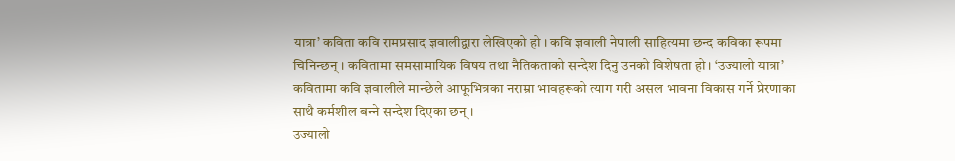यात्रा’ कविता कवि रामप्रसाद ज्ञवालीद्वारा लेखिएको हो । कवि ज्ञवाली नेपाली साहित्यमा छन्द कविका रूपमा चिनिन्छन् । कवितामा समसामायिक विषय तथा नैतिकताको सन्देश दिनु उनको विशेषता हो। ‘उज्यालो यात्रा’ कवितामा कवि ज्ञवालीले मान्छेले आफूभित्रका नराम्रा भावहरूको त्याग गरी असल भावना विकास गर्ने प्रेरणाका
साथै कर्मशील बन्‍ने सन्देश दिएका छन् ।
उज्यालो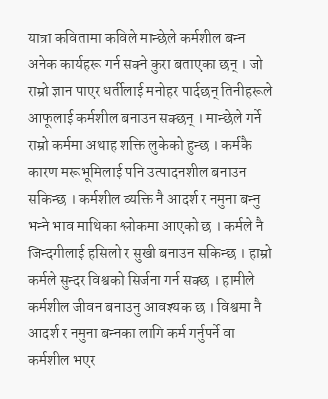यात्रा कवितामा कविले मान्छेले कर्मशील बन्‍न अनेक कार्यहरू गर्न सक्ने कुरा बताएका छन् । जो राम्रो ज्ञान पाएर धर्तीलाई मनोहर पार्दछन् तिनीहरूले आफूलाई कर्मशील बनाउन सक्छन् । मान्छेले गर्ने राम्रो कर्ममा अथाह शक्ति लुकेको हुन्छ । कर्मकै कारण मरूभूमिलाई पनि उत्पादनशील बनाउन सकिन्छ । कर्मशील व्यक्ति नै आदर्श र नमुना बन्‍नु भन्‍ने भाव माथिका श्लोकमा आएको छ । कर्मले नै जिन्दगीलाई हसिलो र सुखी बनाउन सकिन्छ । हाम्रो कर्मले सुन्दर विश्वको सिर्जना गर्न सक्छ । हामीले कर्मशील जीवन बनाउनु आवश्यक छ । विश्वमा नै आदर्श र नमुना बन्‍नका लागि कर्म गर्नुपर्ने वा कर्मशील भएर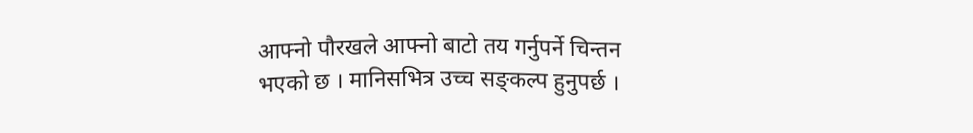आफ्नो पौरखले आफ्नो बाटो तय गर्नुपर्ने चिन्तन भएको छ । मानिसभित्र उच्च सङ्‍कल्प हुनुपर्छ ।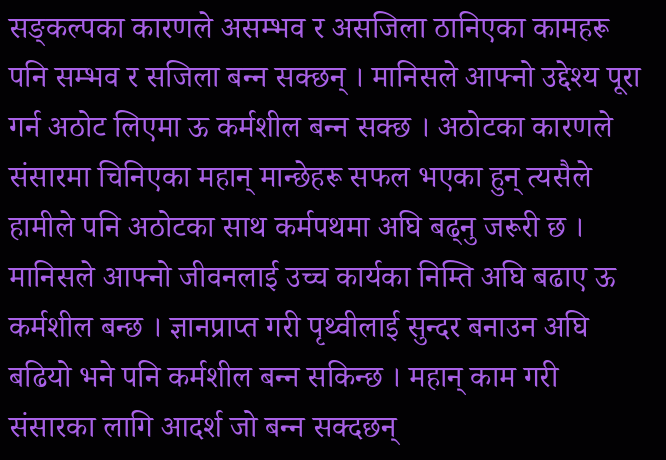सङ्‍कल्पका कारणले असम्भव र असजिला ठानिएका कामहरू पनि सम्भव र सजिला बन्‍न सक्छन् । मानिसले आफ्नो उद्देश्य पूरा गर्न अठोट लिएमा ऊ कर्मशील बन्‍न सक्छ । अठोटका कारणले संसारमा चिनिएका महान् मान्छेहरू सफल भएका हुन् त्यसैले हामीले पनि अठोटका साथ कर्मपथमा अघि बढ्नु जरूरी छ । मानिसले आफ्नो जीवनलाई उच्च कार्यका निम्ति अघि बढाए ऊ कर्मशील बन्छ । ज्ञानप्राप्‍त गरी पृथ्वीलाई सुन्दर बनाउन अघि बढियो भने पनि कर्मशील बन्‍न सकिन्छ । महान् काम गरी संसारका लागि आदर्श जो बन्‍न सक्दछन्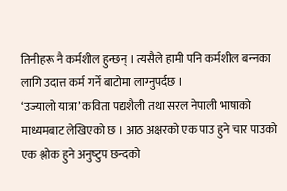तिनीहरू नै कर्मशील हुन्छन् । त्यसैले हामी पनि कर्मशील बन्‍नका लागि उदात्त कर्म गर्ने बाटोमा लाग्‍नुपर्दछ ।
‘उज्यालो यात्रा’ कविता पद्यशैली तथा सरल नेपाली भाषाको माध्यमबाट लेखिएको छ । आठ अक्षरको एक पाउ हुने चार पाउको एक श्लोक हुने अनुष्‍टुप छन्दको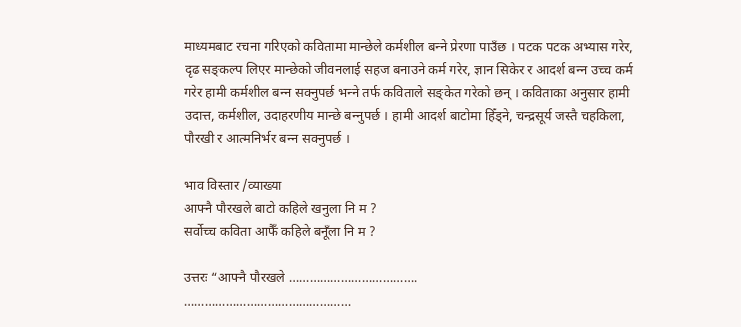माध्यमबाट रचना गरिएको कवितामा मान्छेले कर्मशील बन्‍ने प्रेरणा पाउँछ । पटक पटक अभ्यास गरेर, दृढ सङ्‍कल्प लिएर मान्छेको जीवनलाई सहज बनाउने कर्म गरेर, ज्ञान सिकेर र आदर्श बन्‍न उच्च कर्म गरेर हामी कर्मशील बन्‍न सक्नुपर्छ भन्‍ने तर्फ कविताले सङ्‍केत गरेको छन् । कविताका अनुसार हामी उदात्त, कर्मशील, उदाहरणीय मान्छे बन्‍नुपर्छ । हामी आदर्श बाटोमा हिँड्ने, चन्द्रसूर्य जस्तै चहकिला, पौरखी र आत्मनिर्भर बन्‍न सक्नुपर्छ ।

भाव विस्तार /व्याख्‍या
आफ्नै पौरखले बाटो कहिले खनुला नि म ?
सर्वोच्च कविता आफैँ कहिले बनूँला नि म ?

उत्तरः “आफ्नै पौरखले ……………………………….
…………………………………………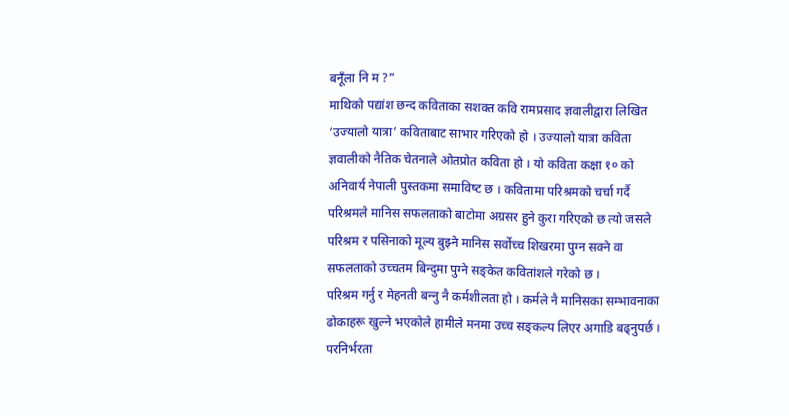बनूँला नि म ?”
माथिको पद्यांश छन्द कविताका सशक्त कवि रामप्रसाद ज्ञवालीद्वारा लिखित ‘उज्यालो यात्रा’ कविताबाट साभार गरिएको हो । उज्यालो यात्रा कविता ज्ञवालीको नैतिक चेतनाले ओतप्रोत कविता हो । यो कविता कक्षा १० को अनिवार्य नेपाली पुस्तकमा समाविष्‍ट छ । कवितामा परिश्रमको चर्चा गर्दै परिश्रमले मानिस सफलताको बाटोमा अग्रसर हुने कुरा गरिएको छ त्यो जसले परिश्रम र पसिनाको मूल्य बुझ्ने मानिस सर्वोच्च शिखरमा पुग्‍न सक्ने वा सफलताको उच्चतम बिन्दुमा पुग्‍ने सङ्‍केत कवितांशले गरेको छ ।
परिश्रम गर्नु र मेहनती बन्‍नु नै कर्मशीलता हो । कर्मले नै मानिसका सम्भावनाका ढोकाहरू खुल्ने भएकोले हामीले मनमा उच्च सङ्‍कल्प लिएर अगाडि बढ्नुपर्छ । परनिर्भरता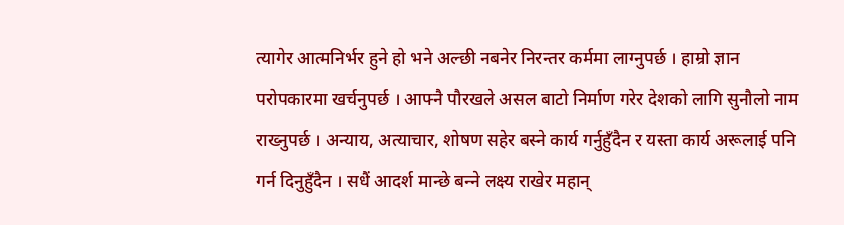त्यागेर आत्मनिर्भर हुने हो भने अल्छी नबनेर निरन्तर कर्ममा लाग्‍नुपर्छ । हाम्रो ज्ञान परोपकारमा खर्चनुपर्छ । आफ्नै पौरखले असल बाटो निर्माण गरेर देशको लागि सुनौलो नाम राख्नुपर्छ । अन्याय, अत्याचार, शोषण सहेर बस्ने कार्य गर्नुहुँदैन र यस्ता कार्य अरूलाई पनि गर्न दिनुहुँदैन । सधैं आदर्श मान्छे बन्‍ने लक्ष्य राखेर महान्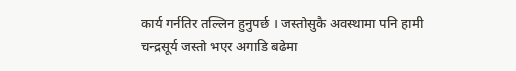कार्य गर्नतिर तल्‍लिन हुनुपर्छ । जस्तोसुकै अवस्थामा पनि हामी चन्द्रसूर्य जस्तो भएर अगाडि बढेमा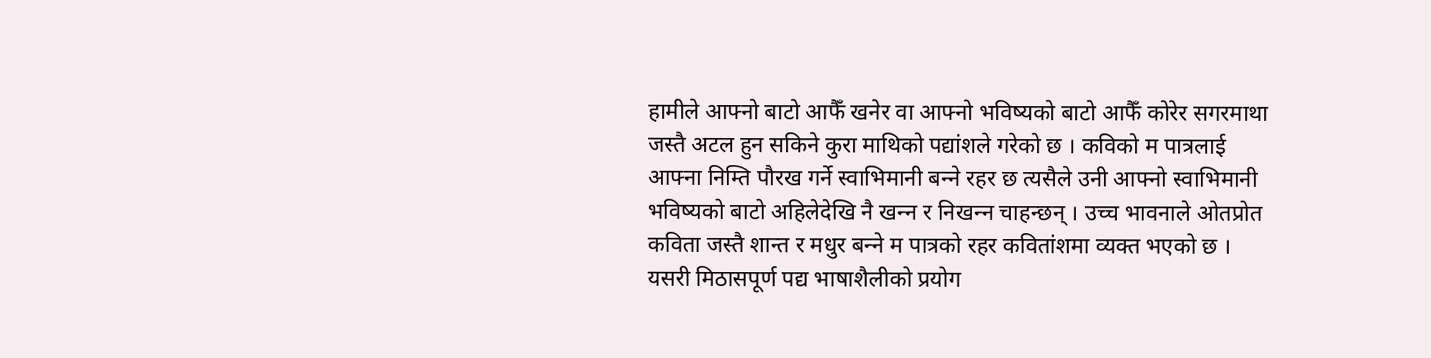हामीले आफ्नो बाटो आफैँ खनेर वा आफ्नो भविष्यको बाटो आफैँ कोरेर सगरमाथा जस्तै अटल हुन सकिने कुरा माथिको पद्यांशले गरेको छ । कविको म पात्रलाई आफ्ना निम्ति पौरख गर्ने स्वाभिमानी बन्‍ने रहर छ त्यसैले उनी आफ्नो स्वाभिमानी भविष्यको बाटो अहिलेदेखि नै खन्‍न र निखन्‍न चाहन्छन् । उच्च भावनाले ओतप्रोत कविता जस्तै शान्त र मधुर बन्‍ने म पात्रको रहर कवितांशमा व्यक्त भएको छ ।
यसरी मिठासपूर्ण पद्य भाषाशैलीको प्रयोग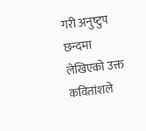गरी अनुष्‍टुप छन्दमा लेखिएको उक्त कवितांशले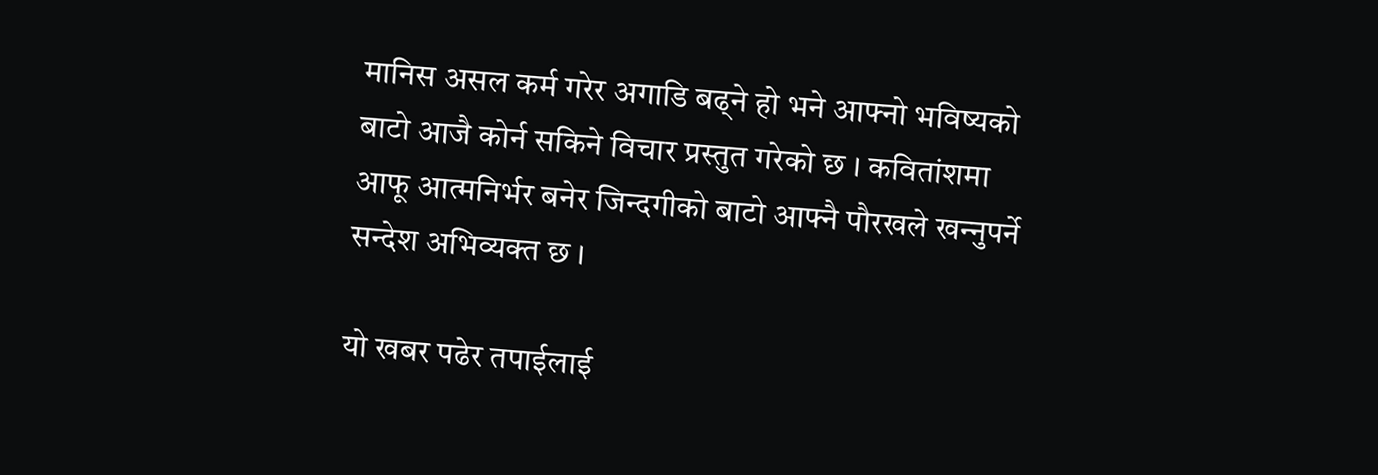मानिस असल कर्म गरेर अगाडि बढ्ने हो भने आफ्नो भविष्यको बाटो आजै कोर्न सकिने विचार प्रस्तुत गरेको छ । कवितांशमा आफू आत्मनिर्भर बनेर जिन्दगीको बाटो आफ्नै पौरखले खन्‍नुपर्ने सन्देश अभिव्यक्त छ ।

यो खबर पढेर तपाईलाई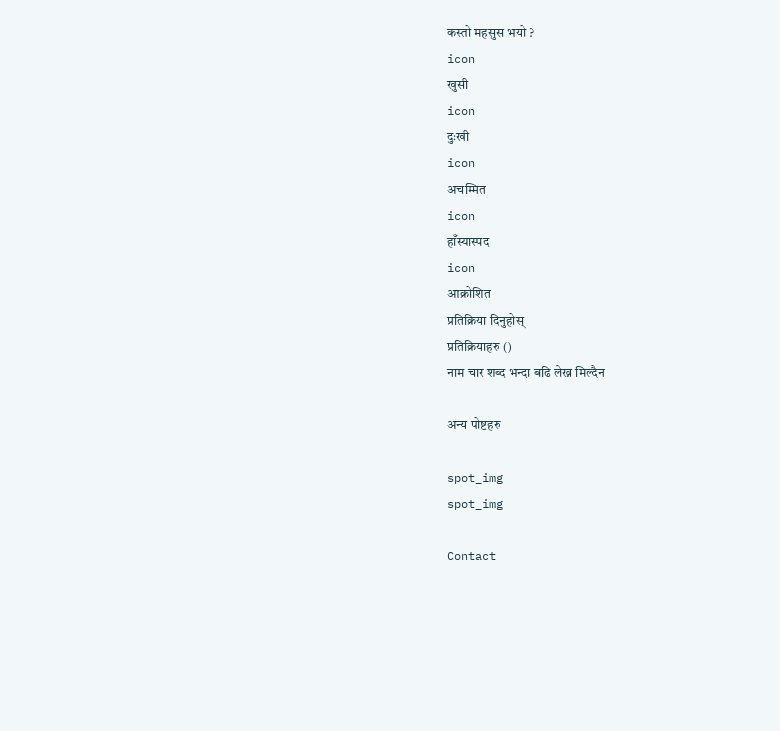कस्तो महसुस भयो ?
icon
खुसी
icon
दुःखी
icon
अचम्मित
icon
हाँस्यास्पद
icon
आक्रोशित
प्रतिक्रिया दिनुहोस्
प्रतिक्रियाहरु ()
नाम चार शब्द भन्दा बढि लेख्न मिल्दैन

अन्य पोष्टहरु

spot_img
spot_img

Contact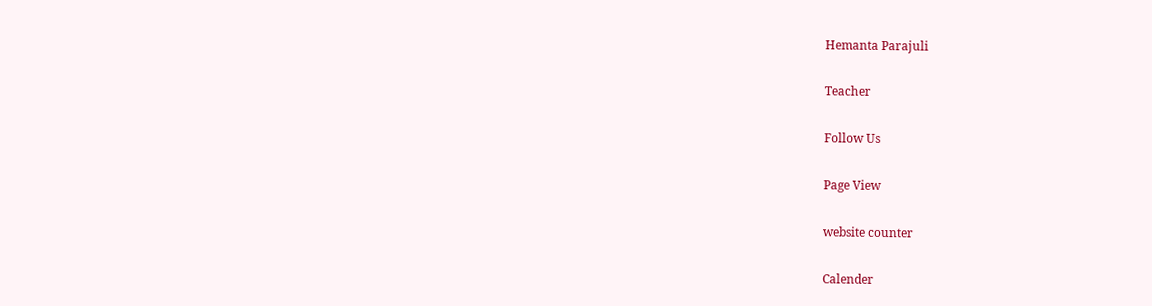Hemanta Parajuli

Teacher

Follow Us

Page View

website counter

Calender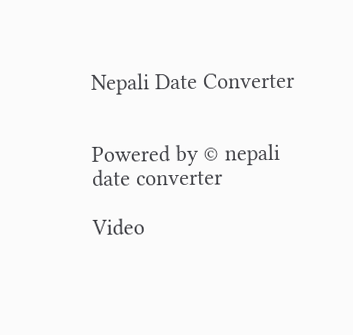Nepali Date Converter


Powered by © nepali date converter

Video